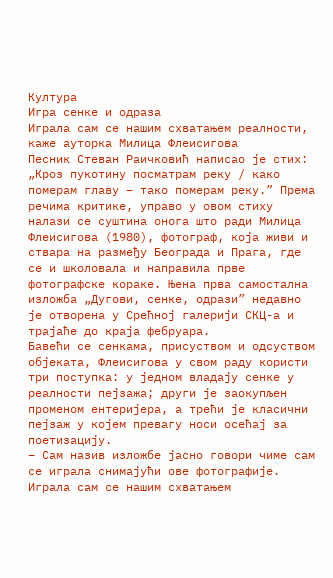Култура
Игра сенке и одраза
Играла сам се нашим схватањем реалности, каже ауторка Милица Флеисигова
Песник Стеван Раичковић написао је стих: „Кроз пукотину посматрам реку / како померам главу – тако померам реку.” Према речима критике, управо у овом стиху налази се суштина онога што ради Милица Флеисигова (1980), фотограф, која живи и ствара на размеђу Београда и Прага, где се и школовала и направила прве фотографске кораке. Њена прва самостална изложба „Дугови, сенке, одрази” недавно је отворена у Срећној галерији СКЦ-а и трајаће до краја фебруара.
Бавећи се сенкама, присуством и одсуством објеката, Флеисигова у свом раду користи три поступка: у једном владају сенке у реалности пејзажа; други је заокупљен променом ентеријера, а трећи је класични пејзаж у којем превагу носи осећај за поетизацију.
– Сам назив изложбе јасно говори чиме сам се играла снимајући ове фотографије. Играла сам се нашим схватањем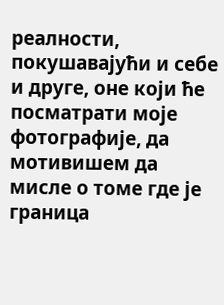реалности, покушавајући и себе и друге, оне који ће посматрати моје фотографије, да мотивишем да мисле о томе где је граница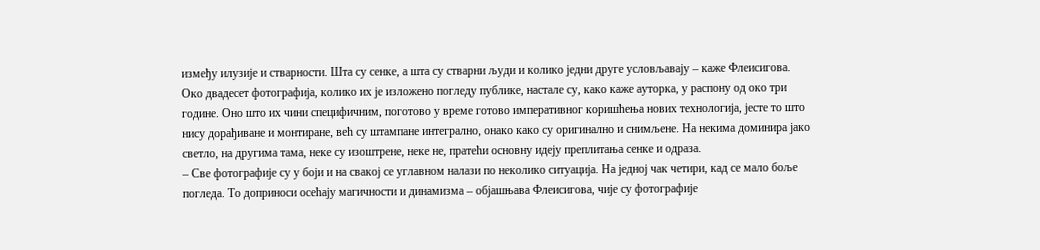између илузије и стварности. Шта су сенке, а шта су стварни људи и колико једни друге условљавају – каже Флеисигова.
Око двадесет фотографија, колико их је изложено погледу публике, настале су, како каже ауторка, у распону од око три године. Оно што их чини специфичним, поготово у време готово императивног коришћења нових технологија, јесте то што нису дорађиване и монтиране, већ су штампане интегрално, онако како су оригинално и снимљене. На некима доминира јако светло, на другима тама, неке су изоштрене, неке не, пратећи основну идеју преплитања сенке и одраза.
– Све фотографије су у боји и на свакој се углавном налази по неколико ситуација. На једној чак четири, кад се мало боље погледа. То доприноси осећају магичности и динамизма – објашњава Флеисигова, чије су фотографије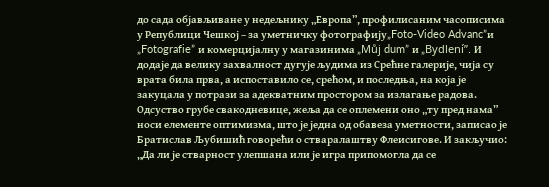до сада објављиване у недељнику „Европа”, профилисаним часописима у Републици Чешкој – за уметничку фотографију„Foto-Video Advanc”и „Fotografie” и комерцијалну у магазинима „Můj dum” и „Bydlení”. И додаје да велику захвалност дугује људима из Срећне галерије, чија су врата била прва, а испоставило се, срећом, и последња, на која је закуцала у потрази за адекватним простором за излагање радова.
Одсуство грубе свакодневице, жеља да се оплемени оно „ту пред нама” носи елементе оптимизма, што је једна од обавеза уметности, записао је Братислав Љубишић говорећи о стваралаштву Флеисигове. И закључио: „Да ли је стварност улепшана или је игра припомогла да се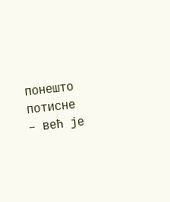понешто потисне – већ је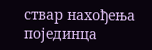ствар нахођења појединца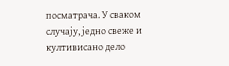посматрача. У сваком случају, једно свеже и култивисано дело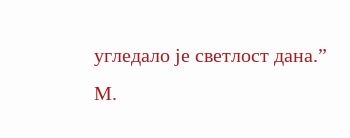угледало је светлост дана.”
М.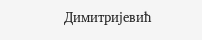Димитријевић